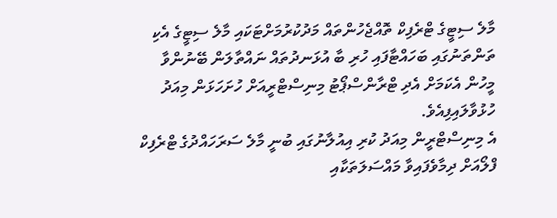މާލެ ސިޓީގެ ޓްރެފިކް ތޮއްޖެހުންތައް މަދުކުރުމަށްޓަކައި މާލެ ސިޓީގެ އެކި ތަންތަނުގައި ބަހައްޓާފައި ހުރި ބާ އުޅަނދުތައް ނައްތާލަން ބޭނުންވާ މީހުން އެކަމަށް އެދި ޓްރާންސްޕޯޓު މިނިސްޓްރީއަށް ހުށަހަޅަން މިއަދު ހުޅުވާލައިފިއެވެ.
އެ މިނިސްޓްރީން މިއަދު ކުރި އިއުލާނުގައި ބުނީ މާލެ ސަރަހައްދުގެ ޓްރެފިކް ފްލޯއަށް ދިމާވެފައިވާ މައްސަލަތަކާއި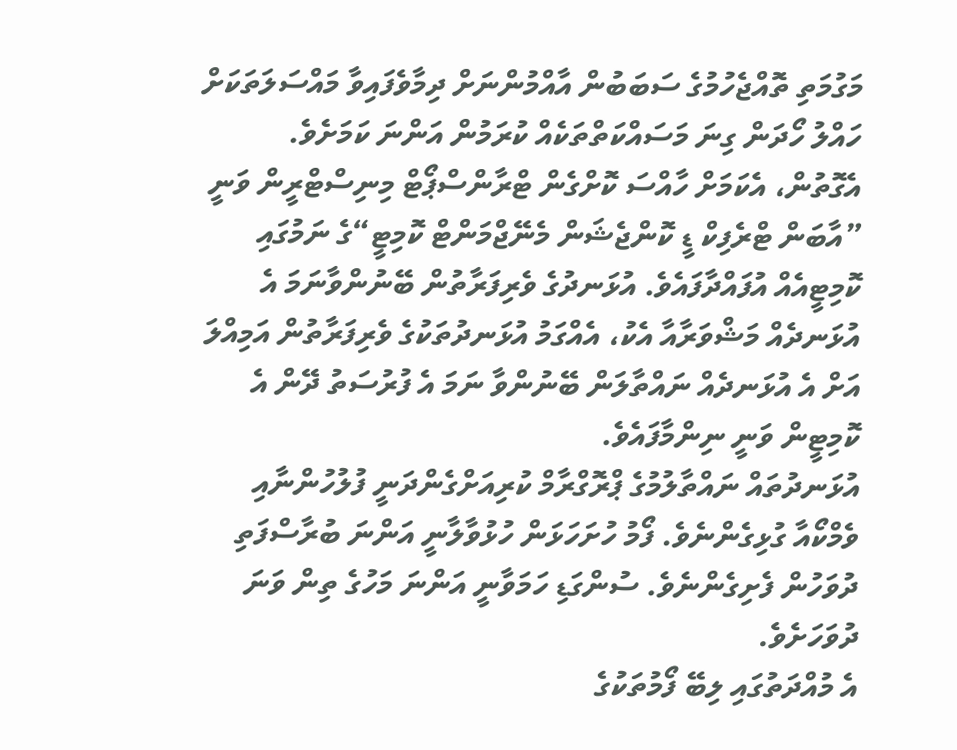މަގުމަތި ތޮއްޖެހުމުގެ ސަބަބުން އާއްމުންނަށް ދިމާވެފައިވާ މައްސަލަތަކަށް ހައްލު ހޯދަން ގިނަ މަސައްކަތްތަކެއް ކުރަމުން އަންނަ ކަމަށެވެ.
އެގޮތުން، އެކަމަށް ހާއްސަ ކޮށްގެން ޓްރާންސްޕޯޓް މިނިސްޓްރީން ވަނީ ”އާބަން ޓްރެފިކް ޑީ ކޮންޖެޝަން މެނޭޖްމަންޓް ކޮމިޓީ“ގެ ނަމުގައި ކޮމިޓީއެއް އުފައްދާފައެވެ. އުޅަނދުގެ ވެރިފަރާތުން ބޭނުންވާނަމަ އެ އުޅަނދެއް މަޝްވަރާއާ އެކު، އެއްގަމު އުޅަނދުތަކުގެ ވެރިފަރާތުން އަމިއްލަ އަށް އެ އުޅަނދެއް ނައްތާލަން ބޭނުންވާ ނަމަ އެ ފުރުސަތު ދޭން އެ ކޮމިޓީން ވަނީ ނިންމާފައެވެ.
އުޅަނދުތައް ނައްތާލުމުގެ ޕްރޮގްރާމް ކުރިއަށްގެންދަނީ ފުލުހުންނާއި ވެމްކޯއާ ގުޅިގެންނެވެ. ފޯމު ހުށަހަޅަން ހުޅުވާލާނީ އަންނަ ބުރާސްފަތި ދުވަހުން ފެށިގެންނެވެ. ސުންގަޑި ހަމަވާނީ އަންނަ މަހުގެ ތިން ވަނަ ދުވަހަށެވެ.
އެ މުއްދަތުގައި ލިބޭ ފޯމުތަކުގެ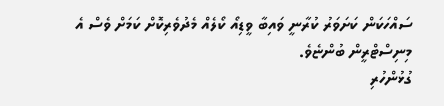ސައްހަކަން ކަށަވަރު ކުރާނީ ވައިބާ ވީޑިއޯ ކޯލެއް މެދުވެރިކޮށް ކަމަށް ވެސް އެ މިނިސްޓްރީން ބުންޏެވެ.
ގުޅުންހުރި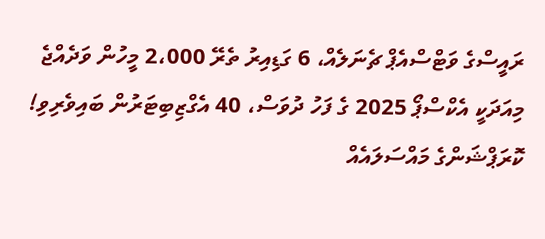ރައީސްގެ ވަޓްސްއެޕް ޗެނަލެއް، 6 ގަޑިއިރު ތެރޭ 2،000 މީހުން ވަދެއްޖެ
މިއަދަކީ އެކްސްޕޯ 2025 ގެ ފަހު ދުވަސް، 40 އެގްޒިބިޓަރުން ބައިވެރިވި!
ކޮރަޕްޝަންގެ މައްސަލައެއް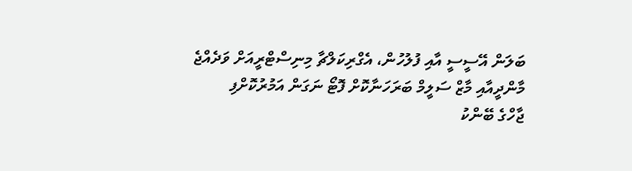ބަލަން އޭސީސީ އާއި ފުލުހުން، އެގްރިކަލްޗާ މިނިސްޓްރީއަށް ވަދެއްޖެ
މާންދީއާއި މާޒް ސަލީމް ބަރަހަނާކޮށް ފޮޓޯ ނަގަން އަމުރުކޮށްފި
ޖާހްގެ ބޭންކު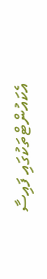އެކައުންޓްތަކުގައި ފައިސާ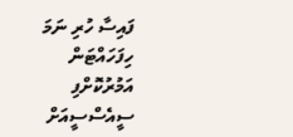ފައިސާ ހުރި ނަމަ ހިފަހައްޓަން އަމުރުކޮށްފި
ސީއެސްސީއަށް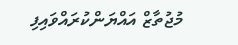މުޖުތާޒް އައްޔަންކުރައްވައިފި